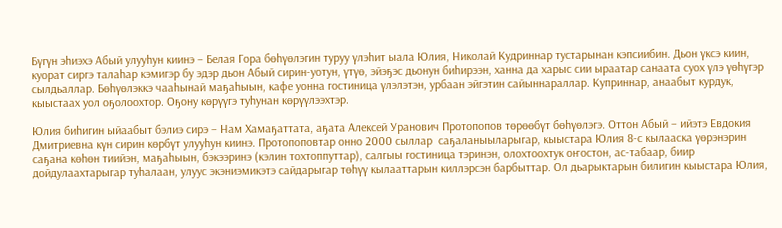Бүгүн эһиэхэ Абый улууһун киинэ – Белая Гора бөһүөлэгин туруу үлэһит ыала Юлия, Николай Кудриннар тустарынан кэпсиибин. Дьон үксэ киин, куорат сиргэ талаһар кэмигэр бу эдэр дьон Абый сирин-уотун, үтүө, эйэҕэс дьонун биһирээн, ханна да харыс сии ыраатар санаата суох үлэ үөһүгэр сылдьаллар. Бөһүөлэккэ чааһынай маҕаһыын, кафе уонна гостиница үлэлэтэн, урбаан эйгэтин сайыннараллар. Куприннар, анаабыт курдук, кыыстаах уол оҕолоохтор. Оҕону көрүүгэ туһунан көрүүлээхтэр.

Юлия биһигин ыйаабыт бэлиэ сирэ – Нам Хамаҕаттата, аҕата Алексей Уранович Протопопов төрөөбүт бөһүөлэгэ. Оттон Абый – ийэтэ Евдокия Дмитриевна күн сирин көрбүт улууһун киинэ. Протопоповтар онно 2000 сыллар  саҕаланыыларыгар, кыыстара Юлия 8-с кылааска үөрэнэрин саҕана көһөн тиийэн, маҕаһыын, бэкээринэ (кэлин тохтоппуттар), салгыы гостиница тэринэн, олохтоохтук оҥостон, ас-табаар, биир дойдулаахтарыгар туһалаан, улуус экэниэмикэтэ сайдарыгар төһүү кылааттарын киллэрсэн барбыттар. Ол дьарыктарын билигин кыыстара Юлия,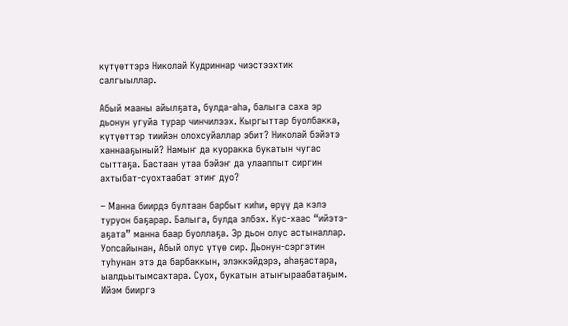күтүөттэрэ Николай Кудриннар чиэстээхтик салгыыллар.

Абый мааны айылҕата, булда-аһа, балыга саха эр дьонун угуйа турар чинчилээх. Кыргыттар буолбакка, күтүөттэр тиийэн олохсуйаллар эбит? Николай бэйэтэ ханнааҕыный? Намыҥ да куоракка букатын чугас сыттаҕа. Бастаан утаа бэйэҥ да улааппыт сиргин ахтыбат-суохтаабат этиҥ дуо?

– Манна биирдэ бултаан барбыт киһи, өрүү да кэлэ туруон баҕарар. Балыга, булда элбэх. Кус-хаас “ийэтэ-аҕата” манна баар буоллаҕа. Эр дьон олус астыналлар. Уопсайынан, Абый олус үтүө сир. Дьонун-сэргэтин туһунан этэ да барбаккын, элэккэйдэрэ, аһаҕастара, ыалдьытымсахтара. Суох, букатын атыҥыраабатаҕым. Ийэм бииргэ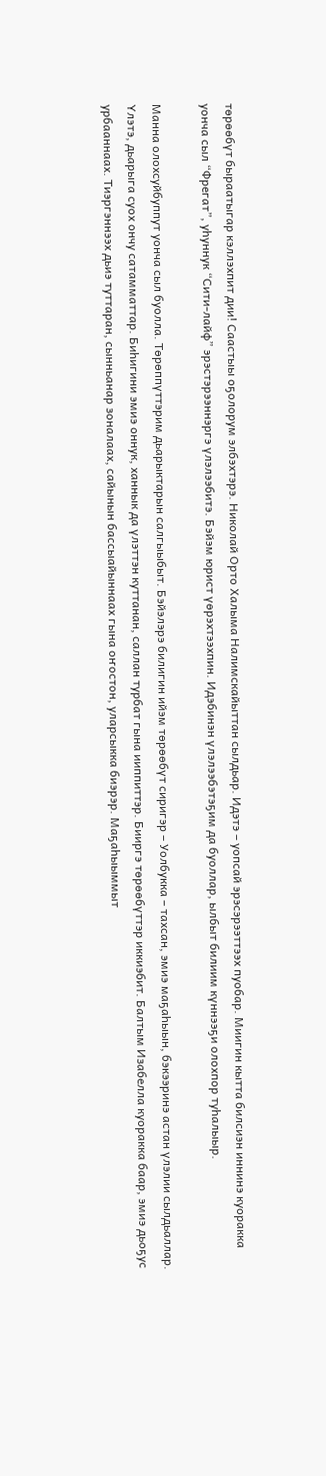төрөөбүт быраатыгар кэллэхпит дии! Саастыы оҕолорум элбэхтэрэ. Николай Орто Халыма Налимскайыттан сылдьар. Идэтэ – уопсай эрэсэрээттээх пуобар. Миигин кытта билсиэн иннинэ куоракка уонча сыл “Фрегат”, уһуннук “Сити-лайф” эрэстэрээннэргэ үлэлээбитэ. Бэйэм юрист үөрэхтээхпин. Идэбинэн үлэлээбэтэҕим да буоллар, ылбыт билиим күннээҕи олохпор туһалыыр.

Манна олохсуйбуппут уонча сыл буолла. Төрөппүттэрим дьарыктарын салгыыбыт. Бэйэлэрэ билигин ийэм төрөөбүт сиригэр – Уолбукка – тахсан, эмиэ маҕаһыын, бэкээринэ астан үлэлии сылдьаллар. Үлэтэ, дьарыга суох ончу сатамматтар. Биһигини эмиэ оннук, ханнык да үлэттэн куттанан, саллан турбат гына ииппиттэр. Бииргэ төрөөбүттэр иккиэбит. Балтым Изабелла куоракка баар, эмиэ дьоҕус урбааннаах. Тиэргэннээх дьиэ туттаран, сынньанар зоналаах, сайынын бассыайыннаах гына оҥостон, уларсыкка биэрэр. Маҕаһыыммыт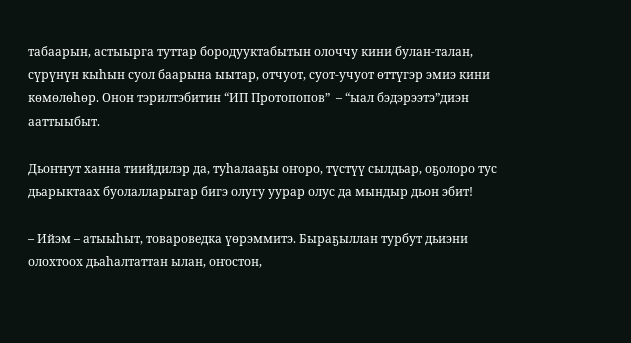табаарын, астыырга туттар бородууктабытын олоччу кини булан-талан, сүрүнүн кыһын суол баарына ыытар, отчуот, суот-учуот өттүгэр эмиэ кини көмөлөһөр. Онон тэрилтэбитин “ИП Протопопов”  – “ыал бэдэрээтэ”диэн ааттыыбыт.

Дьоҥҥут ханна тиийдилэр да, туһалааҕы оҥоро, түстүү сылдьар, оҕолоро тус дьарыктаах буолалларыгар бигэ олугу уурар олус да мындыр дьон эбит!

– Ийэм – атыыһыт, товароведка үөрэммитэ. Быраҕыллан турбут дьиэни олохтоох дьаһалтаттан ылан, оҥостон,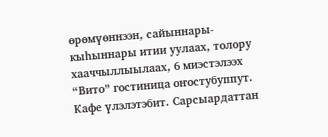өрөмүөннээн, сайыннары-кыһыннары итии уулаах, толору хааччыллыылаах, 6 миэстэлээх “Вито” гостиница оҥостубуппут. Кафе үлэлэтэбит. Сарсыардаттан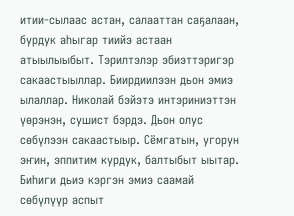итии-сылаас астан, салааттан саҕалаан, бурдук аһыгар тиийэ астаан атыылыыбыт. Тэрилтэлэр эбиэттэригэр сакаастыыллар. Биирдиилээн дьон эмиэ ылаллар. Николай бэйэтэ интэриниэттэн үөрэнэн, сушист бэрдэ. Дьон олус сөбүлээн сакаастыыр. Сёмгатын, угорун эҥин, эппитим курдук, балтыбыт ыытар. Биһиги дьиэ кэргэн эмиэ саамай сөбүлүүр аспыт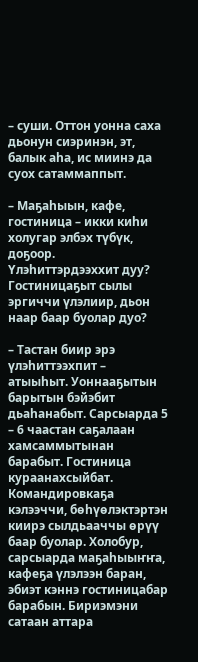– суши. Оттон уонна саха дьонун сиэринэн, эт, балык аһа, ис миинэ да суох сатаммаппыт.

– Маҕаһыын, кафе, гостиница – икки киһи холугар элбэх түбүк, доҕоор. Үлэһиттэрдээххит дуу? Гостиницаҕыт сылы эргиччи үлэлиир, дьон наар баар буолар дуо?

– Тастан биир эрэ үлэһиттээхпит – атыыһыт. Уоннааҕытын барытын бэйэбит дьаһанабыт. Сарсыарда 5 – 6 чаастан саҕалаан хамсаммытынан барабыт. Гостиница кураанахсыйбат. Командировкаҕа кэлээччи, бөһүөлэктэртэн киирэ сылдьааччы өрүү баар буолар. Холобур, сарсыарда маҕаһыыҥҥа, кафеҕа үлэлээн баран, эбиэт кэннэ гостиницабар барабын. Бириэмэни сатаан аттара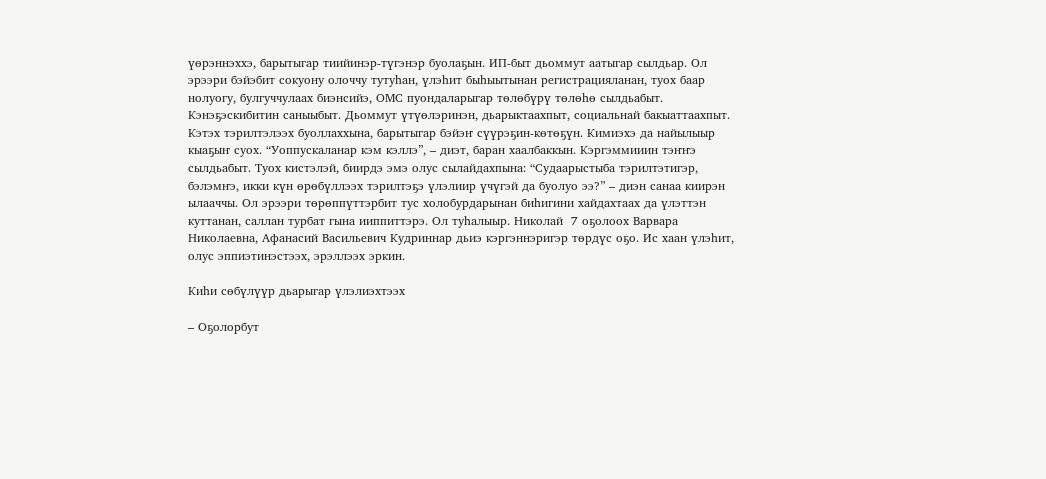үөрэннэххэ, барытыгар тиийинэр-түгэнэр буолаҕын. ИП-быт дьоммут аатыгар сылдьар. Ол эрээри бэйэбит сокуону олоччу тутуһан, үлэһит быһыытынан регистрацияланан, туох баар нолуогу, булгуччулаах биэнсийэ, ОМС пуондаларыгар төлөбүрү төлөһө сылдьабыт. Кэнэҕэскибитин саныыбыт. Дьоммут үтүөлэринэн, дьарыктаахпыт, социальнай бакыаттаахпыт. Кэтэх тэрилтэлээх буоллаххына, барытыгар бэйэҥ сүүрэҕин-көтөҕүн. Кимиэхэ да найылыыр кыаҕыҥ суох. “Уоппускаланар кэм кэллэ”, – диэт, баран хаалбаккын. Кэргэммииин тэҥҥэ сылдьабыт. Туох кистэлэй, биирдэ эмэ олус сылайдахпына: “Судаарыстыба тэрилтэтигэр, бэлэмҥэ, икки күн өрөбүллээх тэрилтэҕэ үлэлиир үчүгэй да буолуо ээ?” – диэн санаа киирэн ылааччы. Ол эрээри төрөппүттэрбит тус холобурдарынан биһигини хайдахтаах да үлэттэн куттанан, саллан турбат гына ииппиттэрэ. Ол туһалыыр. Николай  7 оҕолоох Варвара Николаевна, Афанасий Васильевич Кудриннар дьиэ кэргэннэригэр төрдүс оҕо. Ис хаан үлэһит, олус эппиэтинэстээх, эрэллээх эркин.

Киһи сөбүлүүр дьарыгар үлэлиэхтээх

– Оҕолорбут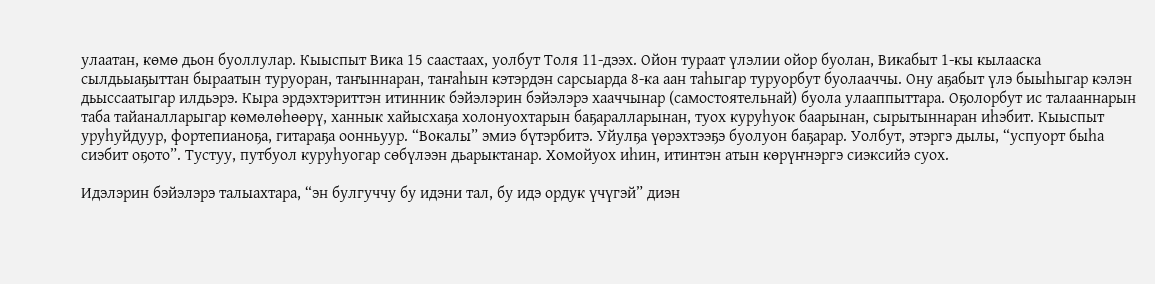улаатан, көмө дьон буоллулар. Кыыспыт Вика 15 саастаах, уолбут Толя 11-дээх. Ойон тураат үлэлии ойор буолан, Викабыт 1-кы кылааска сылдьыаҕыттан быраатын туруоран, таҥыннаран, таҥаһын кэтэрдэн сарсыарда 8-ка аан таһыгар туруорбут буолааччы. Ону аҕабыт үлэ быыһыгар кэлэн дьыссаатыгар илдьэрэ. Кыра эрдэхтэриттэн итинник бэйэлэрин бэйэлэрэ хааччынар (самостоятельнай) буола улааппыттара. Оҕолорбут ис талааннарын таба тайаналларыгар көмөлөһөөрү, ханнык хайысхаҕа холонуохтарын баҕаралларынан, туох куруһуок баарынан, сырытыннаран иһэбит. Кыыспыт уруһуйдуур, фортепианоҕа, гитараҕа оонньуур. “Вокалы” эмиэ бүтэрбитэ. Уйулҕа үөрэхтээҕэ буолуон баҕарар. Уолбут, этэргэ дылы, “успуорт быһа сиэбит оҕото”. Тустуу, путбуол куруһуогар сөбүлээн дьарыктанар. Хомойуох иһин, итинтэн атын көрүҥнэргэ сиэксийэ суох.

Идэлэрин бэйэлэрэ талыахтара, “эн булгуччу бу идэни тал, бу идэ ордук үчүгэй” диэн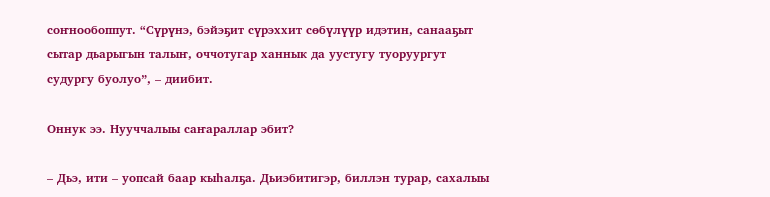соҥнообоппут. “Сүрүнэ, бэйэҕит сүрэххит сөбүлүүр идэтин, санааҕыт сытар дьарыгын талыҥ, оччотугар ханнык да уустугу туоруургут судургу буолуо”, – диибит.

Оннук ээ. Нууччалыы саҥараллар эбит?

– Дьэ, ити – уопсай баар кыһалҕа. Дьиэбитигэр, биллэн турар, сахалыы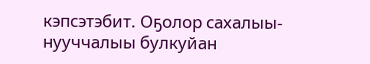кэпсэтэбит. Оҕолор сахалыы-нууччалыы булкуйан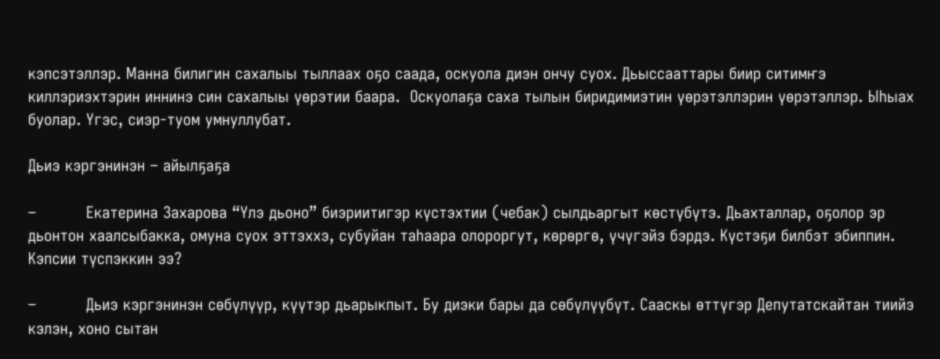кэпсэтэллэр. Манна билигин сахалыы тыллаах оҕо саада, оскуола диэн ончу суох. Дьыссааттары биир ситимҥэ киллэриэхтэрин иннинэ син сахалыы үөрэтии баара.  Оскуолаҕа саха тылын биридимиэтин үөрэтэллэрин үөрэтэллэр. Ыһыах буолар. Үгэс, сиэр-туом умнуллубат.

Дьиэ кэргэнинэн – айылҕаҕа

–          Екатерина Захарова “Үлэ дьоно” биэриитигэр күстэхтии (чебак) сылдьаргыт көстүбүтэ. Дьахталлар, оҕолор эр дьонтон хаалсыбакка, омуна суох эттэххэ, субуйан таһаара олороргут, көрөргө, үчүгэйэ бэрдэ. Күстэҕи билбэт эбиппин. Кэпсии түспэккин ээ?

–          Дьиэ кэргэнинэн сөбүлүүр, күүтэр дьарыкпыт. Бу диэки бары да сөбүлүүбүт. Сааскы өттүгэр Депутатскайтан тиийэ кэлэн, хоно сытан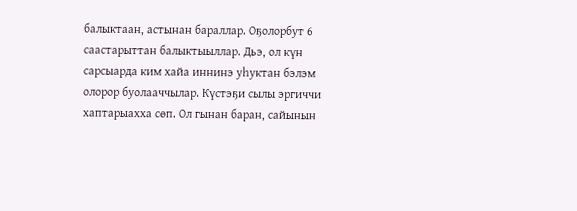балыктаан, астынан бараллар. Оҕолорбут 6 саастарыттан балыктыыллар. Дьэ, ол күн сарсыарда ким хайа иннинэ уһуктан бэлэм олорор буолааччылар. Күстэҕи сылы эргиччи хаптарыахха сөп. Ол гынан баран, сайынын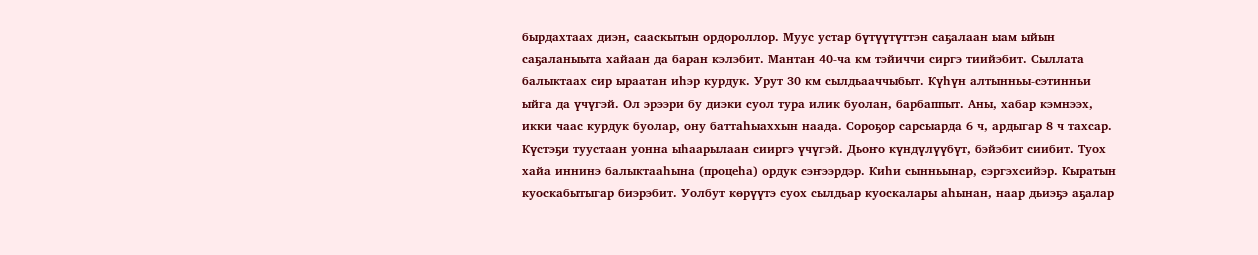бырдахтаах диэн, сааскытын ордороллор. Муус устар бүтүүтүттэн саҕалаан ыам ыйын саҕаланыыта хайаан да баран кэлэбит. Мантан 40-ча км тэйиччи сиргэ тиийэбит. Сыллата балыктаах сир ыраатан иһэр курдук. Урут 30 км сылдьааччыбыт. Күһүн алтынньы-сэтинньи ыйга да үчүгэй. Ол эрээри бу диэки суол тура илик буолан, барбаппыт. Аны, хабар кэмнээх, икки чаас курдук буолар, ону баттаһыаххын наада. Сороҕор сарсыарда 6 ч, ардыгар 8 ч тахсар. Күстэҕи туустаан уонна ыһаарылаан сииргэ үчүгэй. Дьоҥо күндүлүүбүт, бэйэбит сиибит. Туох хайа иннинэ балыктааһына (процеһа) ордук сэҥээрдэр. Киһи сынньынар, сэргэхсийэр. Кыратын куоскабытыгар биэрэбит. Уолбут көрүүтэ суох сылдьар куоскалары аһынан, наар дьиэҕэ аҕалар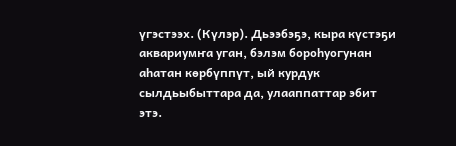үгэстээх. (Күлэр). Дьээбэҕэ, кыра күстэҕи аквариумҥа уган, бэлэм бороһуогунан аһатан көрбүппүт, ый курдук сылдьыбыттара да, улааппаттар эбит этэ.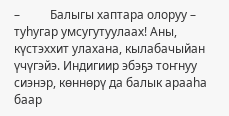–          Балыгы хаптара олоруу – туһугар умсугутуулаах! Аны, күстэххит улахана, кылабачыйан үчүгэйэ. Индигиир эбэҕэ тоҥнуу сиэнэр, көннөрү да балык арааһа баар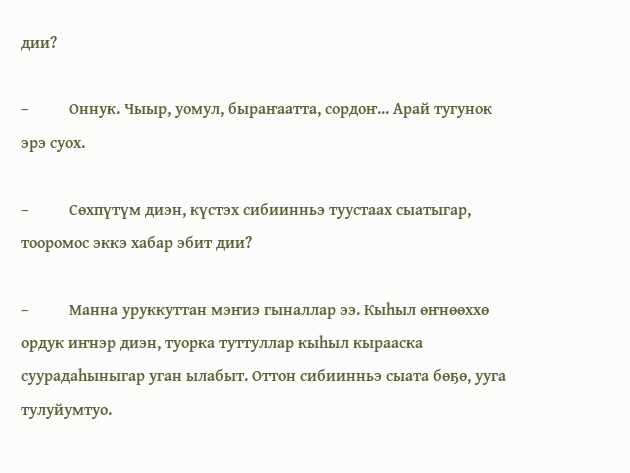дии?

–          Оннук. Чыыр, уомул, быраҥаатта, сордоҥ... Арай тугунок эрэ суох.

–          Сөхпүтүм диэн, күстэх сибиинньэ туустаах сыатыгар, тооромос эккэ хабар эбит дии?

–          Манна уруккуттан мэҥиэ гыналлар ээ. Кыһыл өҥнөөххө ордук иҥнэр диэн, туорка туттуллар кыһыл кырааска суурадаһыныгар уган ылабыт. Оттон сибиинньэ сыата бөҕө, ууга тулуйумтуо.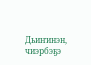Дьиҥинэн, чиэрбэҕэ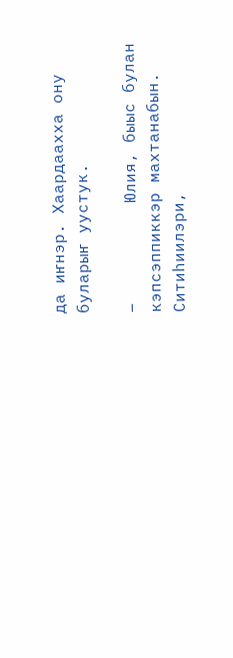да иҥнэр. Хаардаахха ону буларыҥ уустук.

–          Юлия, быыс булан кэпсэппиккэр махтанабын. Ситиһиилэри,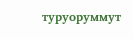туруоруммут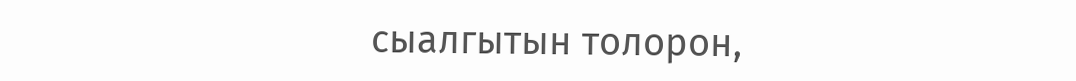сыалгытын толорон,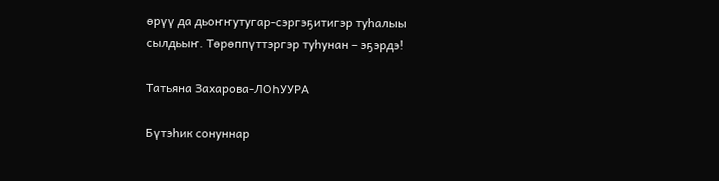өрүү да дьоҥҥутугар-сэргэҕитигэр туһалыы сылдьыҥ. Төрөппүттэргэр туһунан – эҕэрдэ!

Татьяна Захарова-ЛОҺУУРА

Бүтэһик сонуннар